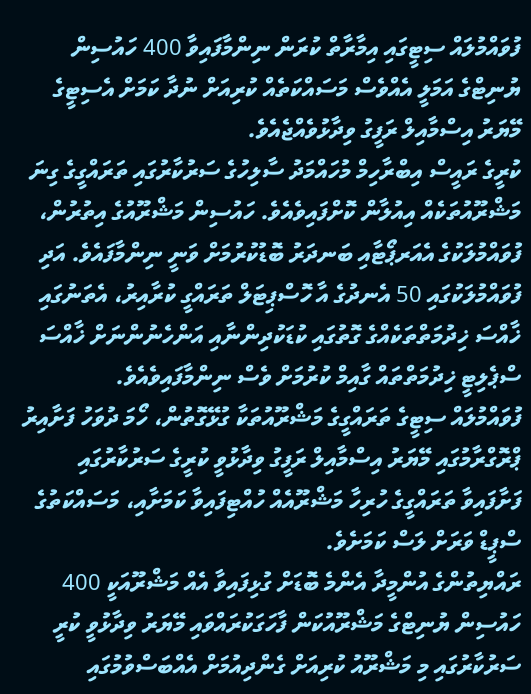ފުވައްމުލައް ސިޓީގައި އިމާރާތް ކުރަން ނިންމާފައިވާ 400 ހައުސިން ޔުނިޓްގެ އަމަލީ އެއްވެސް މަސައްކަތެއް ކުރިއަށް ނުދާ ކަމަށް އެސިޓީގެ މޭޔަރު އިސްމާއިލް ރަފީގު ވިދާޅުވެއްޖެއެވެ.
ކުރީގެ ރައީސް އިބްރާހިމް މުހައްމަދު ސާލިހުގެ ސަރުކާރުގައި ތަރައްގީގެ ގިނަ މަޝްރޫއުތަކެއް އިއުލާން ކޮށްފައިވެއެވެ. ހައުސިން މަޝްރޫއުގެ އިތުރުން، ފުވައްމުލަކުގެ އެއަރޕޯޓާއި ބަނދަރު ބޮޑުކުރުމަށް ވަނީ ނިންމާފައެވެ. އަދި ފުވައްމުލަކުގައި 50 އެނދުގެ އާ ހޮސްޕިޓަލް ތަރައްގީ ކުރާއިރު، އެތަނުގައި ޚާއްސަ ޚިދުމަތްތަކެއްގެ ގޮތުގައި ކުޑަކުދިންނާއި އަންހެނުންނަށް ޚާއްސަ ސްޕެލިޓީ ޚިދުމަތްތައް ގާއިމް ކުރުމަށް ވެސް ނިންމާފައިވެއެވެ.
ފުވައްމުލައް ސިޓީގެ ތަރައްގީގެ މަޝްރޫއުތަކާ ގުޅޭގޮތުން، ހޯމަ ދުވަހު ފަށާއިރު ޕްރޮގްރާމުގައި މޭޔަރު އިސްމާއިލް ރަފީގު ވިދާޅުވީ ކުރީގެ ސަރުކާރުގައި ފަށާފައިވާ ތަރައްގީގެ ހުރިހާ މަޝްރޫއެއް ހުއްޓިފައިވާ ކަމަށާއި، މަސައްކަތުގެ ސްޕީޑް ވަރަށް ލަސް ކަމަށެވެ.
ރައްޔިތުންގެ އުންމީދާ އެންމެ ބޮޑަށް ގުޅިފައިވާ އެއް މަޝްރޫއަކީ 400 ހައުސިން ޔުނިޓްގެ މަޝްރޫއުކަން ފާހަގަކުރައްވައި މޭޔަރު ވިދާޅުވީ ކުރީ ސަރުކާރުގައި މި މަޝްރޫއު ކުރިއަށް ގެންދިއުމަށް އެއްބަސްވުމުގައި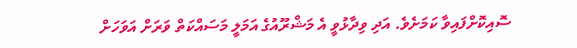ސޮއިކޮށްފައިވާ ކަމަށެވެ. އަދި ވިދާޅުވީ އެ މަޝްރޫއުގެ އަމަލީ މަސައްކަތް ވަރަށް އަވަހަށް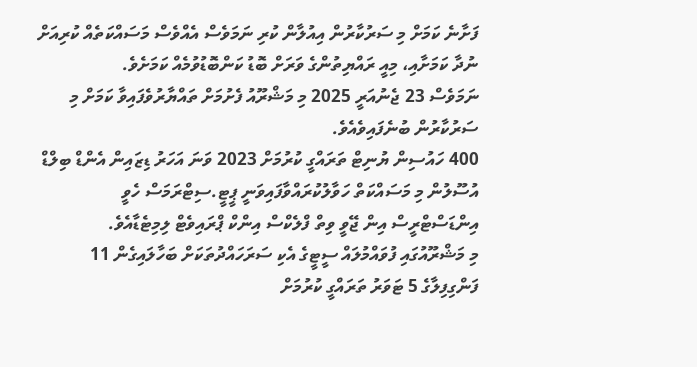ފަށާނެ ކަމަށް މި ސަރުކާރުން އިއުލާން ކުރި ނަމަވެސް އެއްވެސް މަސައްކަތެއް ކުރިއަށް ނުދާ ކަމަށާއި، މިއީ ރައްޔިތުންގެ ވަރަށް ބޮޑު ކަންބޮޑުވުމެއް ކަމަށެވެ.
ނަމަވެސް 23 ޖެނުއަރީ 2025 މި މަޝްރޫއު ފެށުމަށް ތައްޔާރުވެފައިވާ ކަމަށް މި ސަރުކާރުން ބުނެފައިވެއެވެ.
400 ހައުސިން ޔުނިޓް ތަރައްގީ ކުރުމަށް 2023 ވަނަ އަހަރު ޑިޒައިން އެންޑް ބިލްޑް އުސޫލުން މި މަސައްކަތް ހަވާލުކުރައްވާފައިވަނީ ޕީޓީ.ސިޓްރަމަސް ހެވީ އިންޑަސްޓްރީސް އިން ޖޭވީ ވިތް ފްލެކްސް އިންކް ޕްރައިވެޓް ލިމިޓެޑާއެވެ.
މި މަޝްރޫއުގައި ފުވައްމުލައް ސީޓީގެ އެކި ސަރަހައްދުތަކަށް ބަހާލައިގެން 11 ފަންގިފިލާގެ 5 ޓަވަރު ތަރައްގީ ކުރުމަށް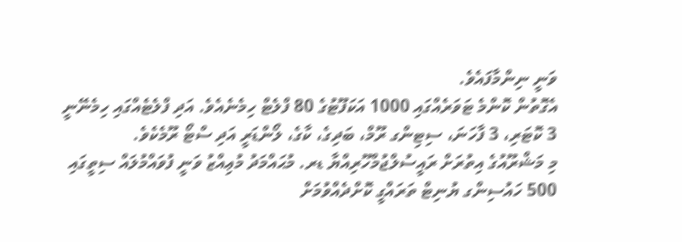ވަނީ ނިންމާފައެވެ.
އެގޮތުން ކޮންމެ ޓަވަރެއްގައި 1000 އަކަފޫޓުގެ 80 ފްލެޓް ހިމެނެއެވެ. އަދި ފްލެޓެއްގައި ހިމެނޭނީ 3 ކޮޓަރި، 3 ފާހަނަ، ސިޓިންގ ރޫމް، ބަދިގެ، ކާގެ، ލޯންޑަރީ އަދި ސްޓޯ ރޫމެކެވެ.
މި މަޝްރޫއުގެ އިތުރަށް ރައީސުލްޖުމްހޫރިއްޔާ ޑރ. މުޙައްމަދު މުޢިއްޒު ވަނީ ފުވައްމުލައް ސިތީގައި 500 ހައުސިންގ ޔުނިޓް ތަރައްގީ ކޮށްދެއްވުމަށް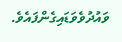ވައުދުވެވަޑައިގެންފައެވެ.